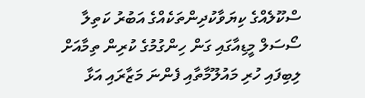ސްކޫލެއްގެ ކިޔަވާކުދިންތަކެއްގެ އަބުރު ކަތިލާ ސޯސަލް މީޑިއާގައި ގަން ހިންގުމުގެ ކުރިން ތިމާއަށް ލިބިފައި ހުރި މައުލޫމާތާއި ފެންނަ މަޒާރައި އަޅާ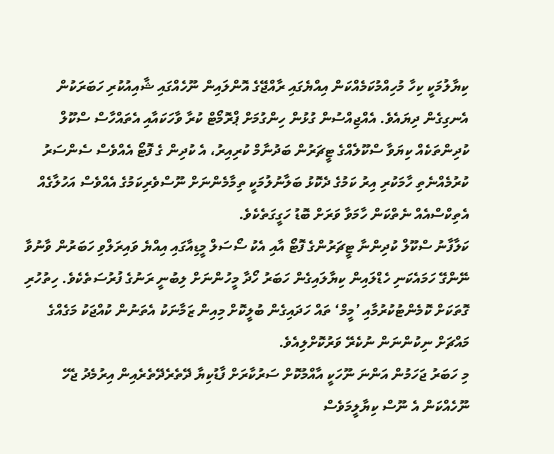ކިޔާލުމަކީ ކިހާ މުހިއްމުކަމެއްކަން އިއްޔެގައި ރާއްޖޭގެ އޮންލައިން ނޫހެއްގައި ޝާއިއުކުރި ހަބަރަކުން އެނގިގެން ދިޔައެވެ. އެއްޖިއްސުން ގުޅުން ހިންގުމަށް ޕްރޮމޯޓް ކުރާ ވާހަކައާއި އެތައްހާސް ސްކޫލް ކުދިންތަކެއް ކިޔަވާ ސްކޫލެއްގެ ޓީޗަރުން ބަދުނާމް ކުރިއިރު، އެ ކުދިން ގެ ފޮޓޯ އެއްވެސް ސެންސަރު ކުރުމެއްނެތި ހާމަކުރި އިރު ކަމުގެ ދެކޮޅު ބަލާނުލުމަކީ ތިމާމެންނަށް ނޫސްވެރިކަމުގެ އެއްވެސް އަހުލާގެއް އެތިކްސްއެއް ނެތްކަން ހާމަވާ ވަރަށް ބޮޑު ހަގީގަތެކެވެ.
ކަލާފާނު ސްކޫލް ކުދިންނާ ޓީޗަރުންގެ ފޮޓޯ އާއި އެކު ސޯސަލް މީޑިއާގައި އިއްޔެ ވައިރަލްވި ހަބަރުން ވާނުވާ ނޭންގޭ ހަމައެކަނި ހެޑްލައިން ކިޔާލައިގެން ހަބަރު ހޯދާ މީހުންނަށް ލިބުނީ ރަނުގެ ފުރުސަތެކެވެ. ހިތުހުރި ގޮތަކަށް ކޮމެންޓުކުރުމާއި ’މީމް‘ ތައް ހަދައިގެން ބުލީކޮށް މިއިން ޒަމާނަކު އެތަނުން ކުއްޖަކު މަގެއްގެ މައްޗަށް ނިކުންނަން ނުކެރޭ ވަރުކޮށްލިއެވެ.
މި ހަބަރު ޖަހަމުން އަންނަ ނޫހަކީ އާއްމުކޮށް ސަރުކާރަށް ފާޑުކިޔާ ދޭތެރެދޭތެރެއިން އިރުމެދު ޖެހޭ ނޫހެއްކަން އެ ނޫސް ކިޔާލީމަވެސް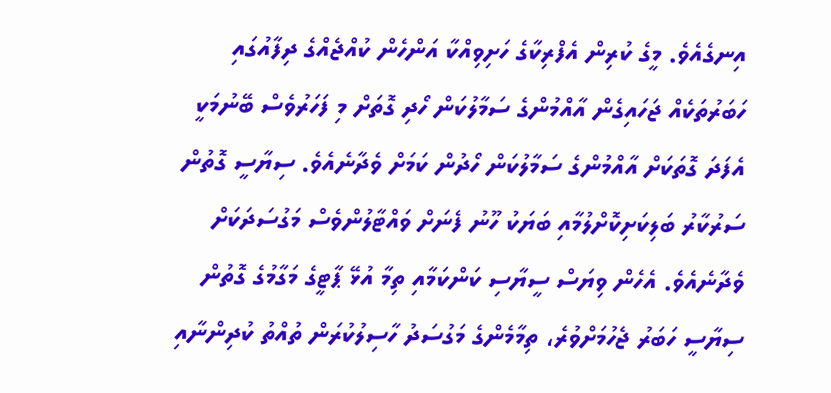އިނގެއެވެ. މީގެ ކުރިން އެފްރިކާގެ ހަށިވިއްކާ އަންހެން ކުއްޖެއްގެ ދިފާއުގައި ހަބަރުތަކެއް ޖަހައިގެން އާއްމުންގެ ސަމާލުކަން ހޯދި ގޮތަށް މި ފަހަރުވެސް ބޭނުމަކީ އެފަދަ ގޮތަކަށް އާއްމުންގެ ސަމާލުކަން ހޯދުން ކަމަށް ވެދާނެއެވެ. ސިޔާސީ ގޮތުން ސަރުކާރު ބަލިކަށިކޮށްލުމާއި ބަޔަކު ހޫނު ފެނަށް ވައްޓާލުންވެސް މަގުސަދަކަށް ވެދާނެއެވެ. އެހެން ވިޔަސް ސީޔާސި ކަންކަމާއި ތިމާ އުޅޭ ޕާޓީގެ މަގާމުގެ ގޮތުން ސިޔާސީ ހަބަރު ޖެހުމަށްވުރެ، ތިމާމެންގެ މަގުސަދު ހާސިލުކުރަން ތުއްތު ކުދިންނާއި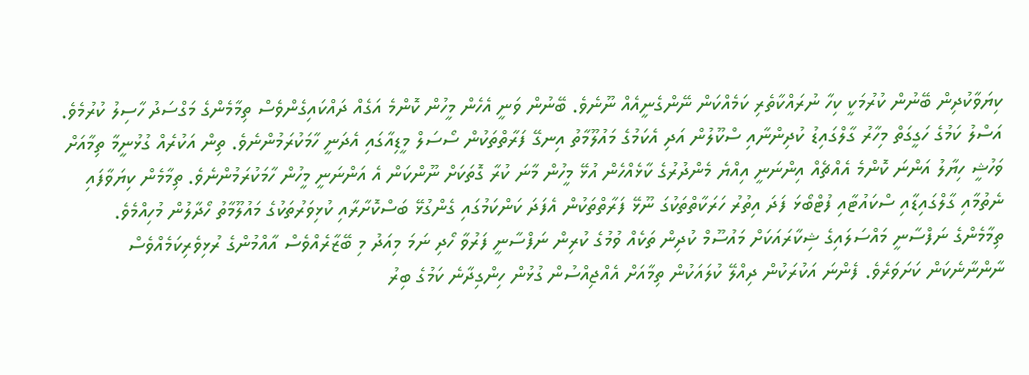ކިޔަވާކުދިން ބޭނުން ކުރުމަކީ ކިހާ ނުރައްކާތެރި ކަމެއްކަން ނޭންގެނީއެއް ނޫނެވެ. ބޭނުން ވަނީ އެހެން މީހުން ކޮންމެ އަގެއް ދައްކައިގެންވެސް ތިމާމެންގެ މަގްސަދު ހާސިލު ކުރުމެވެ.
އަސްލު ކަމުގެ ހަގީގަތް މިހާރު ގާލްގައިޑު ކުދިންނާއި ސްކޫލުން އަދި އެކަމުގެ މައުލޫމާތު އިނގޭ ފަރާތްތަކުން ސޯސަލް މީޑިއާގައި އެދަނީ ހާމަކުރަމުންނެވެ. ތިން އަކުރެއް ގުޅުނީމާ ތިމާއަށް ވަހުޝީ ހިޔާލު އަންނަ ކޮންމެ އެއްޗެއް އިންނަނީ އިއްޔެ މެންދުރުގެ ކާޅެއްހެން އުޅޭ މީހުން މާނަ ކުރާ ގޮތަކަށް ނޫންކަން އެ އަންނަނީ މީހުން ހާމަކުރަމުންނެވެ. ތިމާމެން ކިޔަވާފައި ނެތުމާއި ގާލްގައިޑާއި ސްކައުޓާއި ފުޓްބޯޅަ ފަދަ އިތުރު ހަރަކާތްތަކުގަ ނޫޅޭ ފަރާތްތަކުން އެފަދަ ކަންކަމުގައި ގެންގުޅޭ ބަސްކޮށާރާއި ކުޅިވަރުތަކުގެ މައުލޫމާތު ހޯދާލުން މުހިއްމެވެ.
ތިމާމެންގެ ނަފްސާނީ މައްސަލައިގެ ޝިކާރައަކަށް މައުސޫމް ކުދިން ތަކެއް ވުމުގެ ކުރިން ނަފްސާނީ ފަރުވާ ހޯދި ނަމަ މިއަދު މި ބޭޒާރެއްވެސް އާއްމުންގެ ރުޅިވެރިކަމެއްވެސް ނާންނާނެކަން ކަށަވަރެވެ. ފެންނަ އަކުރަކުން ދިއްލޭ ކުލައަކުން ތިމާއަށް އެއްޖިއްސުން ގުޅުން ހިންގިދާނެ ކަމުގެ ބިރު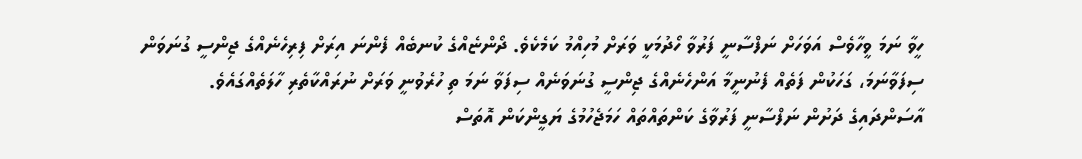ހީވާ ނަމަ ވީހާވެސް އަވަހަށް ނަފްސާނީ ފަރުވާ ހޯދުމަކީ ވަރަށް މުހިއްމު ކަމެކެވެ. ދޯންޏެއްގެ ކުނބެއް ފެންނަ އިރަށް ފިރިހެނެއްގެ ޖިންސީ ގުނަވަން ސިފަވާނަމަ، ގަހަކުން ފަތެއް ފެނުނީމާ އަންހެނެއްގެ ޖިންސީ ގުނަވަނެއް ސިފަވާ ނަމަ ތި ހުރެވުނީ ވަރަށް ނުރައްކާތެރި ހާލަތެއްގައެވެ.
އާސަންދައިގެ ދަށުން ނަފްސާނީ ފަރުވާގެ ކަންތައްތައް ހަމަޖެހުމުގެ ޔަގީންކަން އޮތަސް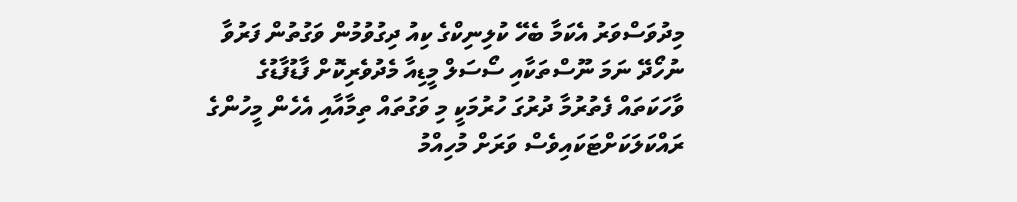މިދުވަސްވަރު އެކަމާ ބެހޭ ކުލިނިކްގެ ކިއު ދިގުވުމުން ވަގުތުން ފަރުވާ ނުހޯދޭ ނަމަ ނޫސްތަކާއި ސޯސަލް މީޑިއާ މެދުވެރިކޮށް ފާޑުފާޑުގެ ވާހަކަތައް ފެތުރުމާ ދުރުގަ ހުރުމަކީ މި ވަގުތައް ތިމާއާއި އެހެން މީހުންގެ ރައްކަލަކަށްޓަކައިވެސް ވަރަށް މުހިއްމު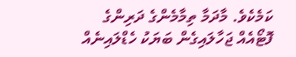ކަމެކެވެ. މާދަމާ ތިމާމެންގެ ދަރިންގެ ފޮޓޯއެއް ޖަހާލައިގެން ބަޔަކު ހެޑްލައިނެއް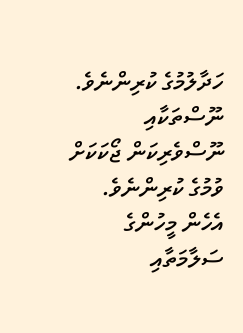ހަދާލުމުގެ ކުރިންނެވެ. ނޫސްތަކާއި ނޫސްވެރިކަން ޖޯކަކަށް ވުމުގެ ކުރިންނެވެ. އެހެން މީހުންގެ ސަލާމަތާއި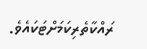ރައްކާތެރިކަމަށްޓަކައެވެ.